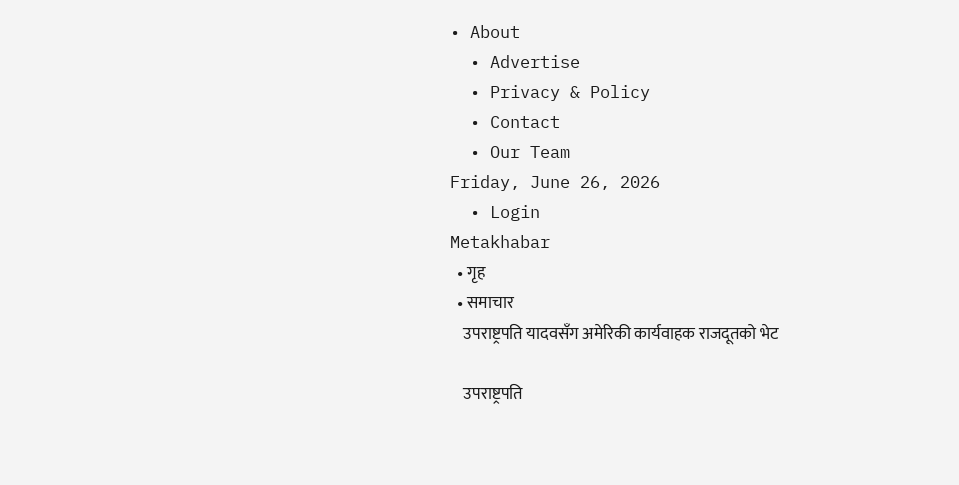• About
  • Advertise
  • Privacy & Policy
  • Contact
  • Our Team
Friday, June 26, 2026
  • Login
Metakhabar
  • गृह
  • समाचार
    उपराष्ट्रपति यादवसँग अमेरिकी कार्यवाहक राजदूतको भेट

    उपराष्ट्रपति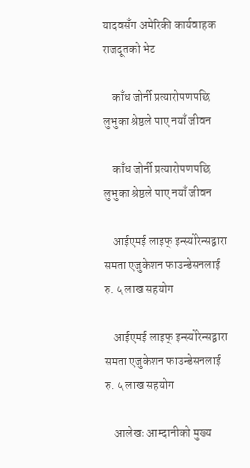यादवसँग अमेरिकी कार्यवाहक राजदूतको भेट

    काँध जोर्नी प्रत्यारोपणपछि लुभुका श्रेष्ठले पाए नयाँ जीवन

    काँध जोर्नी प्रत्यारोपणपछि लुभुका श्रेष्ठले पाए नयाँ जीवन

    आईएमई लाइफ् इन्स्योरेन्सद्वारा समता एजुकेशन फाउन्डेसनलाई  रु. ५ लाख सहयोग

    आईएमई लाइफ् इन्स्योरेन्सद्वारा समता एजुकेशन फाउन्डेसनलाई रु. ५ लाख सहयोग

    आलेखः आम्दानीको मुख्य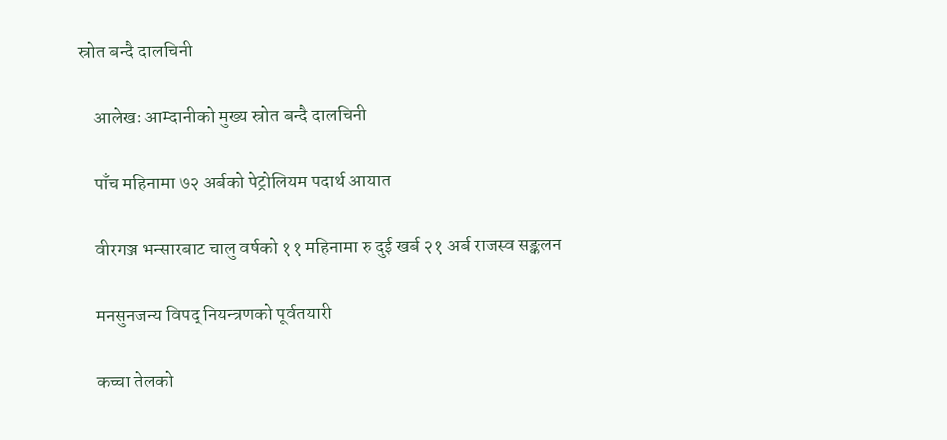स्रोत बन्दै दालचिनी

    आलेखः आम्दानीको मुख्य स्रोत बन्दै दालचिनी

    पाँच महिनामा ७२ अर्बको पेट्रोलियम पदार्थ आयात

    वीरगञ्ज भन्सारबाट चालु वर्षको ११ महिनामा रु दुई खर्ब २१ अर्ब राजस्व सङ्कलन

    मनसुनजन्य विपद् नियन्त्रणको पूर्वतयारी

    कच्चा तेलको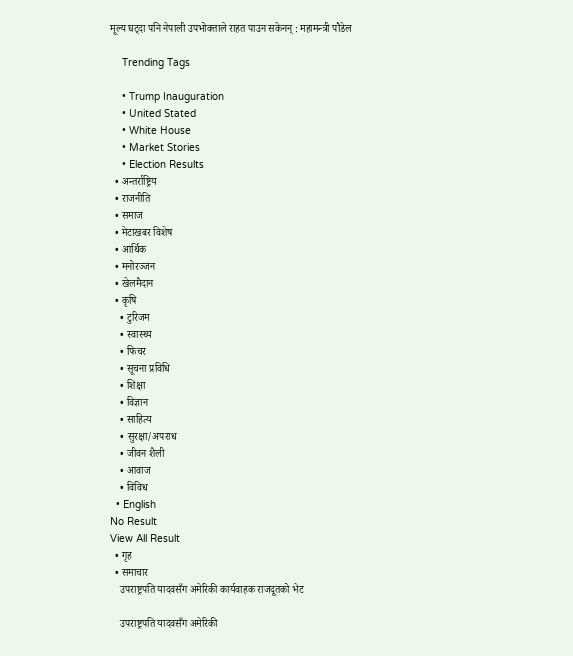मूल्य घट्दा पनि नेपाली उपभोक्ताले राहत पाउन सकेनन् : महामन्त्री पौडेल

    Trending Tags

    • Trump Inauguration
    • United Stated
    • White House
    • Market Stories
    • Election Results
  • अन्तर्राष्ट्रिय
  • राजनीति
  • समाज
  • मेटाखबर विशेष
  • आर्थिक
  • मनोरञ्जन
  • खेलमैदान
  • कृषि
    • टुरिजम
    • स्वास्थ्य
    • फिचर
    • सूचना प्रविधि
    • शिक्षा
    • विज्ञान
    • साहित्य
    • सुरक्षा/अपराध
    • जीवन शैली
    • आवाज
    • विविध
  • English
No Result
View All Result
  • गृह
  • समाचार
    उपराष्ट्रपति यादवसँग अमेरिकी कार्यवाहक राजदूतको भेट

    उपराष्ट्रपति यादवसँग अमेरिकी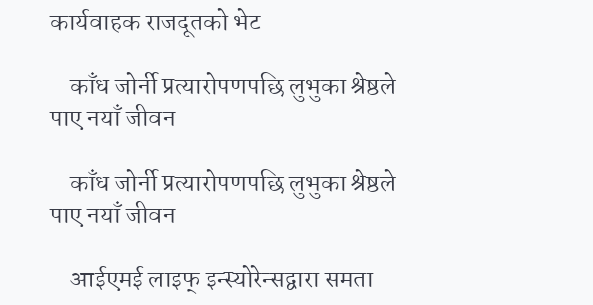कार्यवाहक राजदूतको भेट

    काँध जोर्नी प्रत्यारोपणपछि लुभुका श्रेष्ठले पाए नयाँ जीवन

    काँध जोर्नी प्रत्यारोपणपछि लुभुका श्रेष्ठले पाए नयाँ जीवन

    आईएमई लाइफ् इन्स्योरेन्सद्वारा समता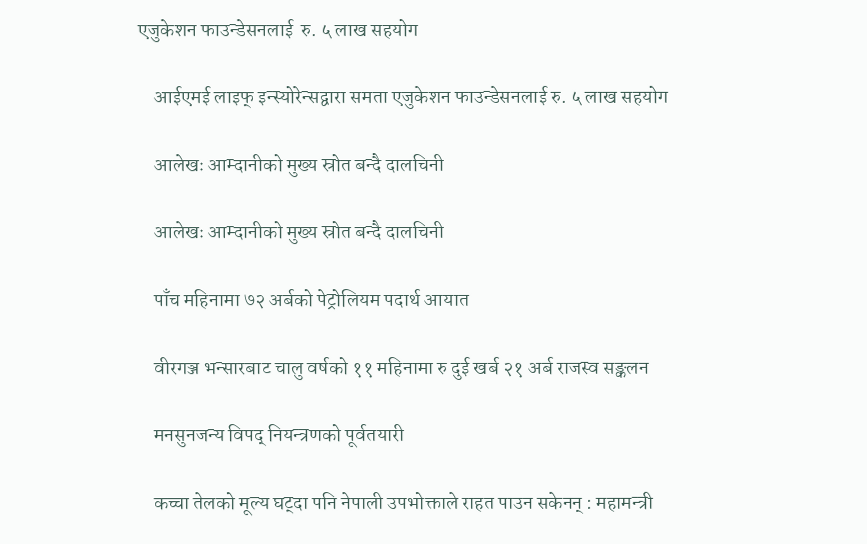एजुकेशन फाउन्डेसनलाई  रु. ५ लाख सहयोग

    आईएमई लाइफ् इन्स्योरेन्सद्वारा समता एजुकेशन फाउन्डेसनलाई रु. ५ लाख सहयोग

    आलेखः आम्दानीको मुख्य स्रोत बन्दै दालचिनी

    आलेखः आम्दानीको मुख्य स्रोत बन्दै दालचिनी

    पाँच महिनामा ७२ अर्बको पेट्रोलियम पदार्थ आयात

    वीरगञ्ज भन्सारबाट चालु वर्षको ११ महिनामा रु दुई खर्ब २१ अर्ब राजस्व सङ्कलन

    मनसुनजन्य विपद् नियन्त्रणको पूर्वतयारी

    कच्चा तेलको मूल्य घट्दा पनि नेपाली उपभोक्ताले राहत पाउन सकेनन् : महामन्त्री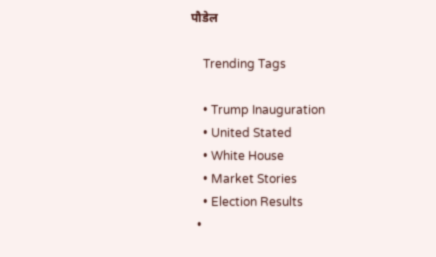पौडेल

    Trending Tags

    • Trump Inauguration
    • United Stated
    • White House
    • Market Stories
    • Election Results
  •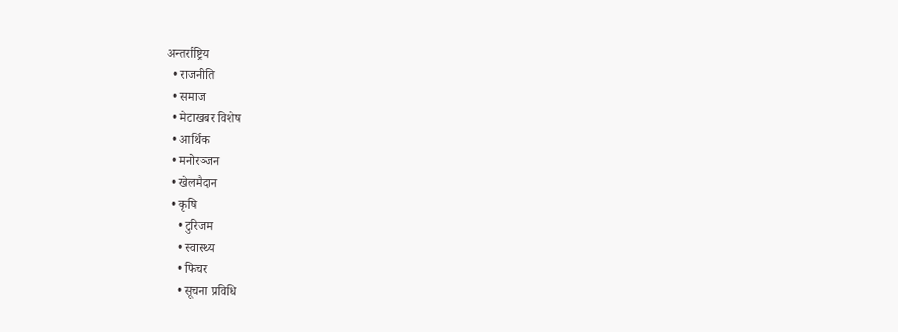अन्तर्राष्ट्रिय
  • राजनीति
  • समाज
  • मेटाखबर विशेष
  • आर्थिक
  • मनोरञ्जन
  • खेलमैदान
  • कृषि
    • टुरिजम
    • स्वास्थ्य
    • फिचर
    • सूचना प्रविधि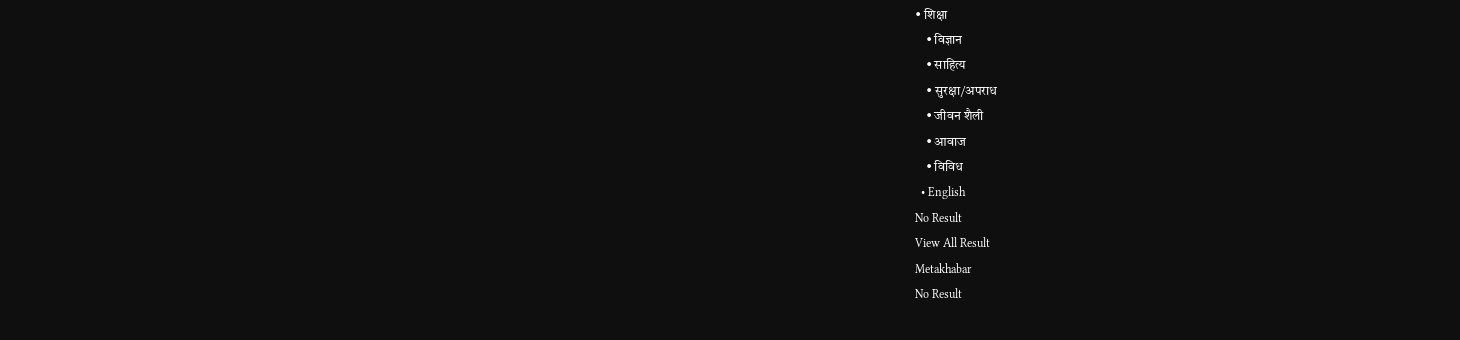• शिक्षा
    • विज्ञान
    • साहित्य
    • सुरक्षा/अपराध
    • जीवन शैली
    • आवाज
    • विविध
  • English
No Result
View All Result
Metakhabar
No Result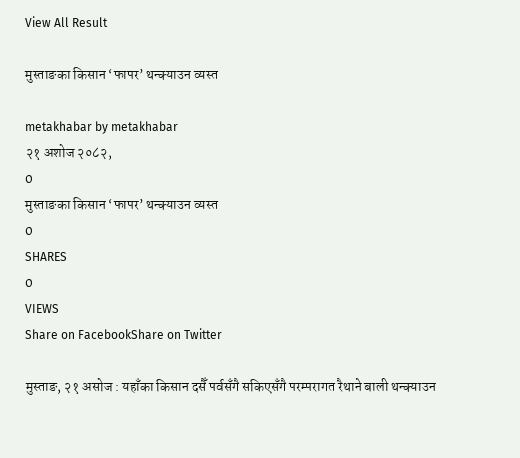View All Result

मुस्ताङका किसान ‘फापर’ थन्क्याउन व्यस्त

metakhabar by metakhabar
२१ अशोज २०८२,
0
मुस्ताङका किसान ‘फापर’ थन्क्याउन व्यस्त
0
SHARES
0
VIEWS
Share on FacebookShare on Twitter

मुस्ताङ, २१ असोज : यहाँका किसान दसैँ पर्वसँगै सकिएसँगै परम्परागत रैथाने बाली थन्क्याउन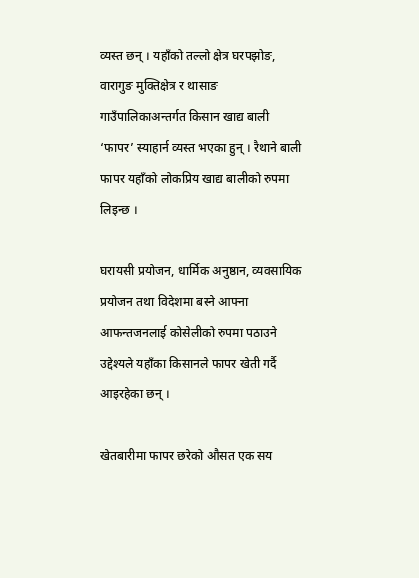व्यस्त छन् । यहाँको तल्लो क्षेत्र घरपझोङ, वारागुङ मुक्तिक्षेत्र र थासाङ गाउँपालिकाअन्तर्गत किसान खाद्य बाली ‘फापर’ स्याहार्न व्यस्त भएका हुन् । रैथाने बाली फापर यहाँको लोकप्रिय खाद्य बालीको रुपमा लिइन्छ ।

घरायसी प्रयोजन, धार्मिक अनुष्ठान, व्यवसायिक प्रयोजन तथा विदेशमा बस्ने आफ्ना आफन्तजनलाई कोसेलीको रुपमा पठाउने उद्देश्यले यहाँका किसानले फापर खेती गर्दै आइरहेका छन् ।

खेतबारीमा फापर छरेको औसत एक सय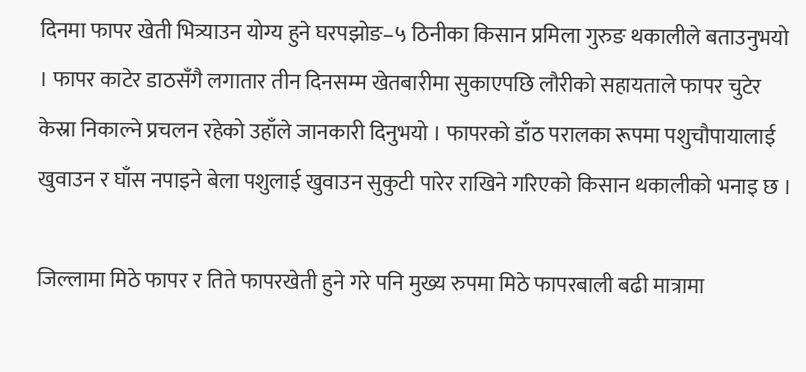दिनमा फापर खेती भित्र्याउन योग्य हुने घरपझोङ–५ ठिनीका किसान प्रमिला गुरुङ थकालीले बताउनुभयो । फापर काटेर डाठसँगै लगातार तीन दिनसम्म खेतबारीमा सुकाएपछि लौरीको सहायताले फापर चुटेर केस्रा निकाल्ने प्रचलन रहेको उहाँले जानकारी दिनुभयो । फापरको डाँठ परालका रूपमा पशुचौपायालाई खुवाउन र घाँस नपाइने बेला पशुलाई खुवाउन सुकुटी पारेर राखिने गरिएको किसान थकालीको भनाइ छ ।

जिल्लामा मिठे फापर र तिते फापरखेती हुने गरे पनि मुख्य रुपमा मिठे फापरबाली बढी मात्रामा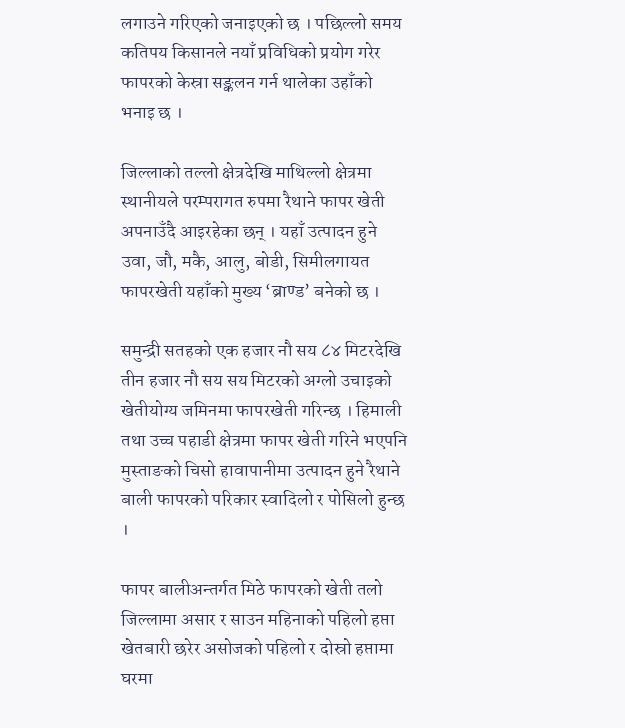लगाउने गरिएको जनाइएको छ । पछिल्लो समय कतिपय किसानले नयाँ प्रविधिको प्रयोग गरेर फापरको केस्रा सङ्कलन गर्न थालेका उहाँको भनाइ छ ।

जिल्लाको तल्लो क्षेत्रदेखि माथिल्लो क्षेत्रमा स्थानीयले परम्परागत रुपमा रैथाने फापर खेती अपनाउँदै आइरहेका छन् । यहाँ उत्पादन हुने उवा, जौ, मकै, आलु, बोडी, सिमीलगायत फापरखेती यहाँको मुख्य ‘ब्राण्ड’ बनेको छ ।

समुन्द्री सतहको एक हजार नौ सय ८४ मिटरदेखि तीन हजार नौ सय सय मिटरको अग्लो उचाइको खेतीयोग्य जमिनमा फापरखेती गरिन्छ । हिमाली तथा उच्च पहाडी क्षेत्रमा फापर खेती गरिने भएपनि मुस्ताङको चिसो हावापानीमा उत्पादन हुने रैथाने बाली फापरको परिकार स्वादिलो र पोसिलो हुन्छ ।

फापर बालीअन्तर्गत मिठे फापरको खेती तलो जिल्लामा असार र साउन महिनाको पहिलो हप्ता खेतबारी छरेर असोजको पहिलो र दोस्रो हप्तामा घरमा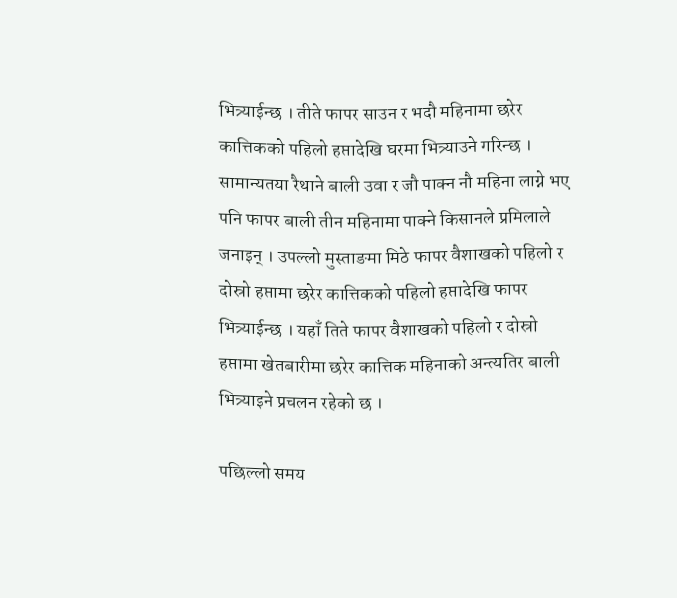भित्र्याईन्छ । तीते फापर साउन र भदौ महिनामा छरेर कात्तिकको पहिलो हप्तादेखि घरमा भित्र्याउने गरिन्छ । सामान्यतया रैथाने बाली उवा र जौ पाक्न नौ महिना लाग्ने भए पनि फापर बाली तीन महिनामा पाक्ने किसानले प्रमिलाले जनाइन् । उपल्लो मुस्ताङमा मिठे फापर वैशाखको पहिलो र दोस्रो हप्तामा छरेर कात्तिकको पहिलो हप्तादेखि फापर भित्र्याईन्छ । यहाँ तिते फापर वैशाखको पहिलो र दोस्रो हप्तामा खेतबारीमा छरेर कात्तिक महिनाको अन्त्यतिर बाली भित्र्याइने प्रचलन रहेको छ ।

पछिल्लो समय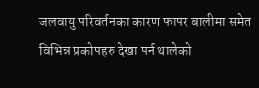जलवायु परिवर्तनका कारण फापर बालीमा समेत विभिन्न प्रकोपहरु देखा पर्न थालेको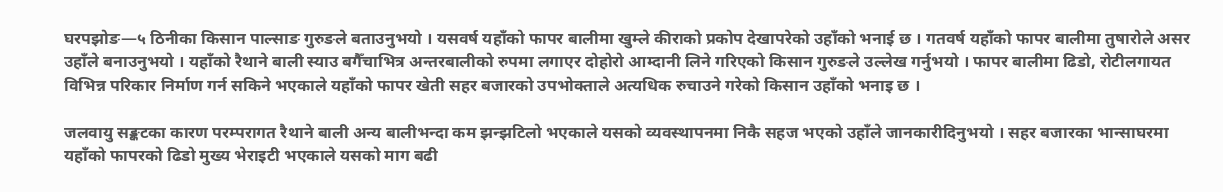घरपझोङ—५ ठिनीका किसान पाल्साङ गुरुङले बताउनुभयो । यसवर्ष यहाँको फापर बालीमा खुम्ले कीराको प्रकोप देखापरेको उहाँको भनाई छ । गतवर्ष यहाँको फापर बालीमा तुषारोले असर उहाँले बनाउनुभयो । यहाँको रैथाने बाली स्याउ बगैँचाभित्र अन्तरबालीको रुपमा लगाएर दोहोरो आम्दानी लिने गरिएको किसान गुरुङले उल्लेख गर्नुभयो । फापर बालीमा ढिडो, रोटीलगायत विभिन्न परिकार निर्माण गर्न सकिने भएकाले यहाँको फापर खेती सहर बजारको उपभोक्ताले अत्यधिक रुचाउने गरेको किसान उहाँको भनाइ छ ।

जलवायु सङ्कटका कारण परम्परागत रैथाने बाली अन्य बालीभन्दा कम झन्झटिलो भएकाले यसको व्यवस्थापनमा निकै सहज भएको उहाँले जानकारीदिनुभयो । सहर बजारका भान्साघरमा यहाँको फापरको ढिडो मुख्य भेराइटी भएकाले यसको माग बढी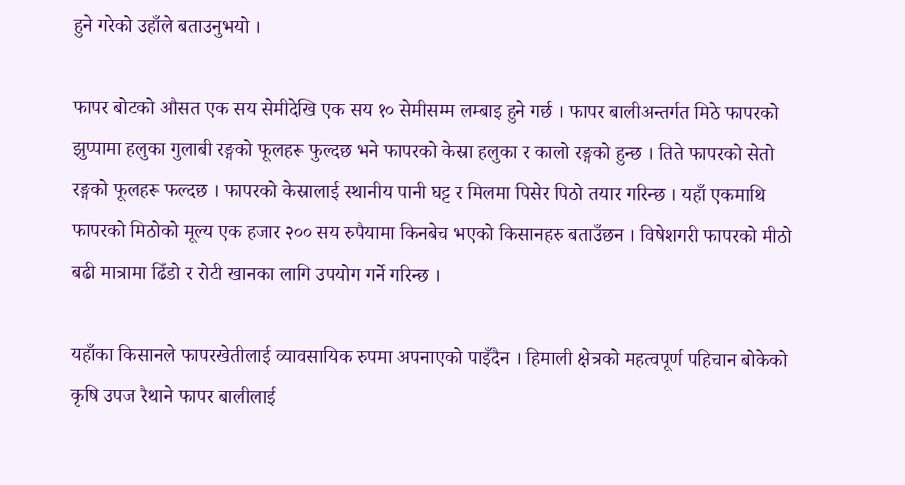हुने गरेको उहाँले बताउनुभयो ।

फापर बोटको औसत एक सय सेमीदेखि एक सय १० सेमीसम्म लम्बाइ हुने गर्छ । फापर बालीअन्तर्गत मिठे फापरको झुप्पामा हलुका गुलाबी रङ्गको फूलहरू फुल्दछ भने फापरको केस्रा हलुका र कालो रङ्गको हुन्छ । तिते फापरको सेतो रङ्गको फूलहरू फल्दछ । फापरको केस्रालाई स्थानीय पानी घट्ट र मिलमा पिसेर पिठो तयार गरिन्छ । यहाँ एकमाथि फापरको मिठोको मूल्य एक हजार २०० सय रुपैयामा किनबेच भएको किसानहरु बताउँछन । विषेशगरी फापरको मीठो बढी मात्रामा ढिँडो र रोटी खानका लागि उपयोग गर्ने गरिन्छ ।

यहाँका किसानले फापरखेतीलाई व्यावसायिक रुपमा अपनाएको पाइँदैन । हिमाली क्षेत्रको महत्वपूर्ण पहिचान बोकेको कृषि उपज रैथाने फापर बालीलाई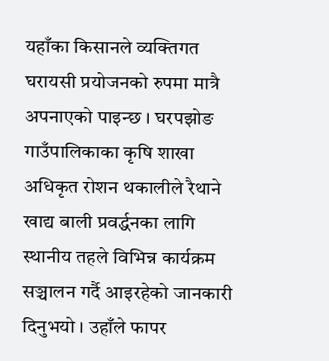यहाँका किसानले व्यक्तिगत घरायसी प्रयोजनको रुपमा मात्रै अपनाएको पाइन्छ । घरपझोङ गाउँपालिकाका कृषि शाखा अधिकृत रोशन थकालीले रैथाने खाद्य बाली प्रवर्द्धनका लागि स्थानीय तहले विभिन्न कार्यक्रम सञ्चालन गर्दै आइरहेको जानकारी दिनुभयो । उहाँले फापर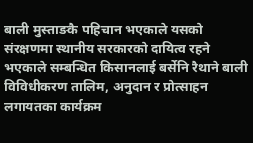बाली मुस्ताङकै पहिचान भएकाले यसको संरक्षणमा स्थानीय सरकारको दायित्व रहने भएकाले सम्बन्धित किसानलाई बर्सेनि रैथाने बाली विविधीकरण तालिम, अनुदान र प्रोत्साहन लगायतका कार्यक्रम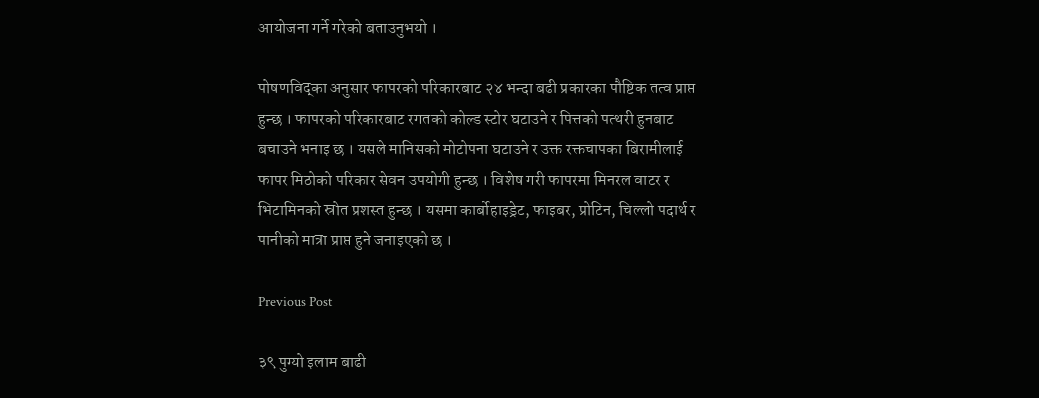आयोजना गर्ने गरेको बताउनुभयो ।

पोषणविद्का अनुसार फापरको परिकारबाट २४ भन्दा बढी प्रकारका पौष्टिक तत्व प्राप्त हुन्छ । फापरको परिकारबाट रगतको कोल्ड स्टोर घटाउने र पित्तको पत्थरी हुनबाट बचाउने भनाइ छ । यसले मानिसको मोटोपना घटाउने र उक्त रक्तचापका बिरामीलाई फापर मिठोको परिकार सेवन उपयोगी हुन्छ । विशेष गरी फापरमा मिनरल वाटर र भिटामिनको स्रोत प्रशस्त हुन्छ । यसमा कार्बोहाइड्रेट, फाइबर, प्रोटिन, चिल्लो पदार्थ र पानीको मात्रा प्राप्त हुने जनाइएको छ ।

Previous Post

३९ पुग्यो इलाम बाढी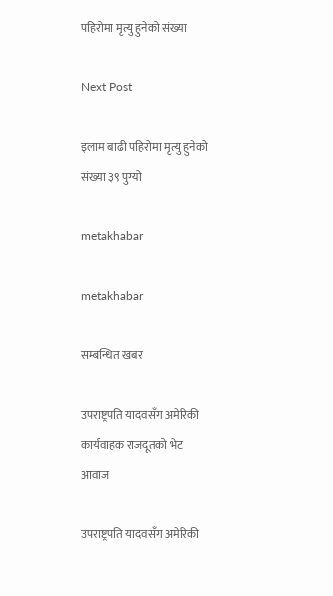पहिरोमा मृत्यु हुनेको संख्या

Next Post

इलाम बाढी पहिरोमा मृत्यु हुनेको संख्या ३९ पुग्यो

metakhabar

metakhabar

सम्बन्धित खबर

उपराष्ट्रपति यादवसँग अमेरिकी कार्यवाहक राजदूतको भेट
आवाज

उपराष्ट्रपति यादवसँग अमेरिकी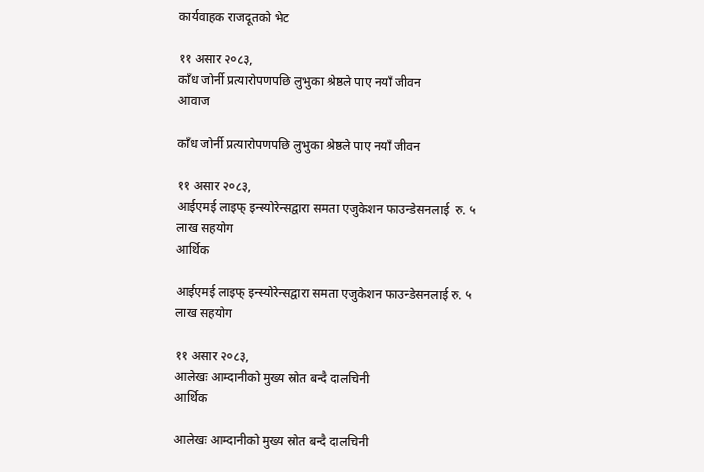कार्यवाहक राजदूतको भेट

११ असार २०८३,
काँध जोर्नी प्रत्यारोपणपछि लुभुका श्रेष्ठले पाए नयाँ जीवन
आवाज

काँध जोर्नी प्रत्यारोपणपछि लुभुका श्रेष्ठले पाए नयाँ जीवन

११ असार २०८३,
आईएमई लाइफ् इन्स्योरेन्सद्वारा समता एजुकेशन फाउन्डेसनलाई  रु. ५ लाख सहयोग
आर्थिक

आईएमई लाइफ् इन्स्योरेन्सद्वारा समता एजुकेशन फाउन्डेसनलाई रु. ५ लाख सहयोग

११ असार २०८३,
आलेखः आम्दानीको मुख्य स्रोत बन्दै दालचिनी
आर्थिक

आलेखः आम्दानीको मुख्य स्रोत बन्दै दालचिनी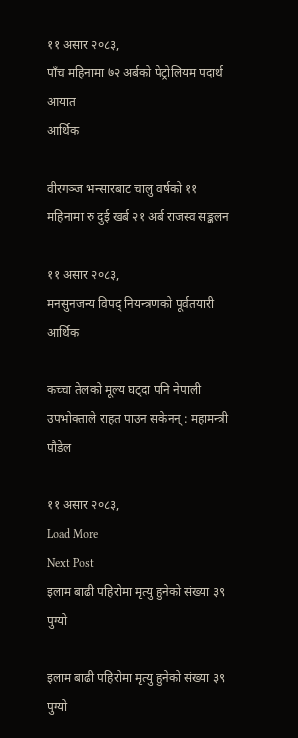११ असार २०८३,
पाँच महिनामा ७२ अर्बको पेट्रोलियम पदार्थ आयात
आर्थिक

वीरगञ्ज भन्सारबाट चालु वर्षको ११ महिनामा रु दुई खर्ब २१ अर्ब राजस्व सङ्कलन

११ असार २०८३,
मनसुनजन्य विपद् नियन्त्रणको पूर्वतयारी
आर्थिक

कच्चा तेलको मूल्य घट्दा पनि नेपाली उपभोक्ताले राहत पाउन सकेनन् : महामन्त्री पौडेल

११ असार २०८३,
Load More
Next Post
इलाम बाढी पहिरोमा मृत्यु हुनेको संख्या ३९ पुग्यो

इलाम बाढी पहिरोमा मृत्यु हुनेको संख्या ३९ पुग्यो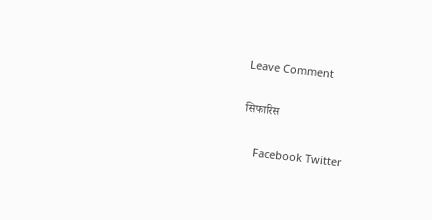Leave Comment

सिफारिस

    Facebook Twitter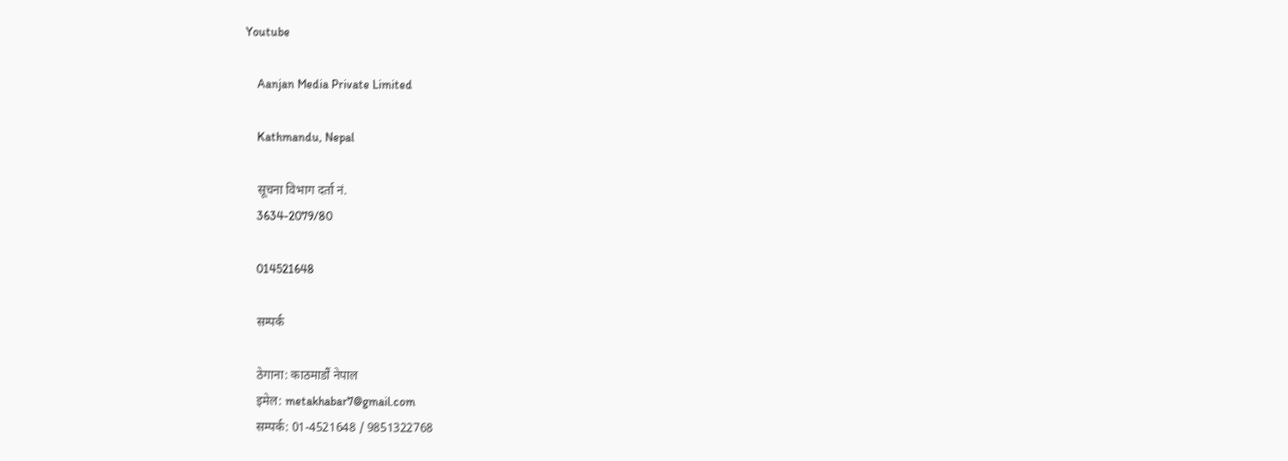Youtube

    Aanjan Media Private Limited

    Kathmandu, Nepal

    सूचना विभाग दर्ता नं.
    3634-2079/80

    014521648

    सम्पर्क

    ठेगाना: काठमाडौं नेपाल
    इमेल: metakhabar7@gmail.com
    सम्पर्क: 01-4521648 / 9851322768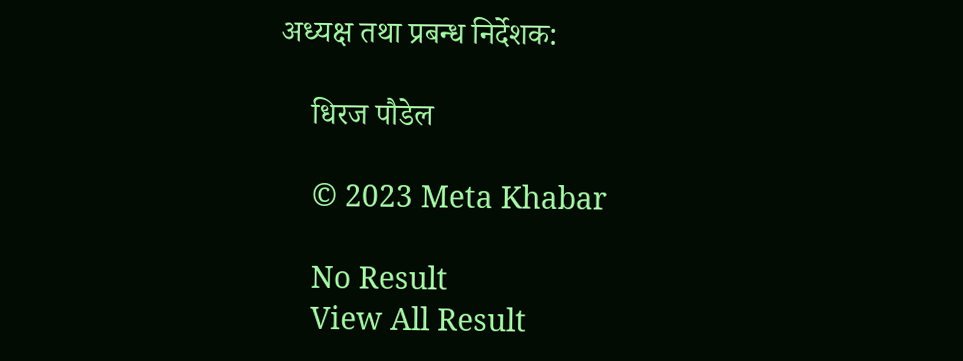अध्यक्ष तथा प्रबन्ध निर्देशक:

    धिरज पौडेल

    © 2023 Meta Khabar

    No Result
    View All Result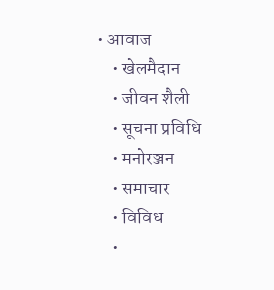• आवाज
    • खेलमैदान
    • जीवन शैली
    • सूचना प्रविधि
    • मनोरञ्जन
    • समाचार
    • विविध
    •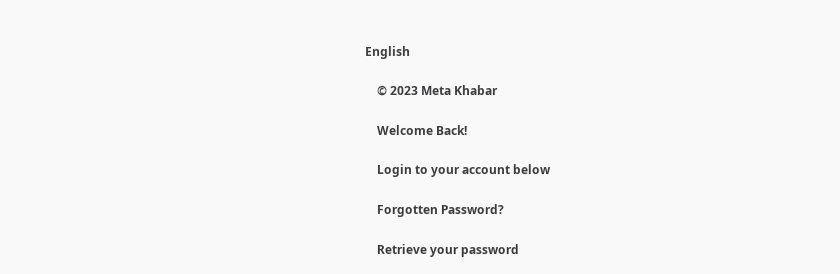English

    © 2023 Meta Khabar

    Welcome Back!

    Login to your account below

    Forgotten Password?

    Retrieve your password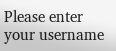Please enter your username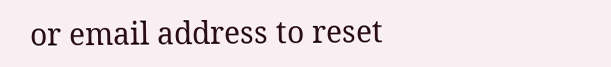or email address to reset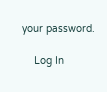your password.

    Log In